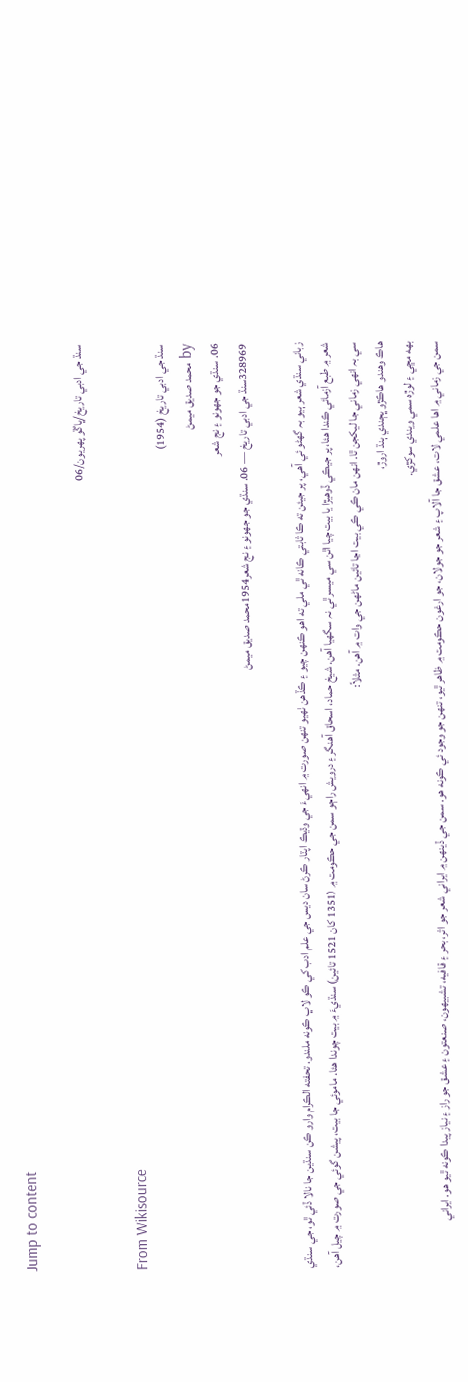Jump to content

سنڌ جي ادبي تاريخ/ڀاڱو پهريون/06

From Wikisource
سنڌ جي ادبي تاريخ (1954)
by محمد صديق ميمڻ
06. سنڌي جو جهونو ۽ نج شعر
328969سنڌ جي ادبي تاريخ — 06. سنڌي جو جهونو ۽ نج شعر1954محمد صديق ميمڻ

زباني سنڌي شعر ٻيو بہ گهڻو ئي آهي، پر جيئن ته ڪا ثابتي ڪانه ٿي ملي ته اهو ڪنهن چيو ۽ ڪڏهن ٺهيو تنهن صورت ۾ انهيءَ جي وڌيڪ اپٽار ڪرڻ سان ديس جي علم ادب کي ڪو لاڀ ڪونه ملندو. تحفته الڪرام وارو ڪن سنڌين جا نالا ڏئي ٿو، جي سنڌي شعر ۾ طبع آزمائي ڪندا هئا، پر جيڪي ڏوهيڙا يا بيت چيا اٿن سي ميسر ٿي نہ سگهيا آهن. شيخ حماد، اسحاق آهنگر ۽ درويش راڄو سمن جي حڪومت ۾ (1351 کان 1521 تائين) سنڌيءَ ۾ بيت چوندا هئا. ماموئي جا بيت، پيشن گوئي جي صورت ۾ چيل آهن، سي بہ انهي زماني جا ليکجن ٿا. انهن مان ڪي ڪي بيت اڃا تائين ماڻهن جي وات ۾ آهن. مثلاً:
هاڪ وهندو هاڪڙو ڀڄندي ٻنڌ اروڙ،
بهه مڇي ۽ لوڙه سمي ويندي سوکڙي.
سمن جي زماني ۾ اها علمي لات، عشق جا آلاپ ۽ شعر جو جولان، جو ارغون حڪومت ۾ ظاهر ٿيو، تنهن جو وجود ئي ڪونه هو. سمن جي ڏينهن ۾ ايراني شعر جو اثر، بحر ۽ قافيه، تشبيهون، صنعتون ۽ عشق جو راز ۽ نياز پيدا ڪونه ٿيو هو. ايراني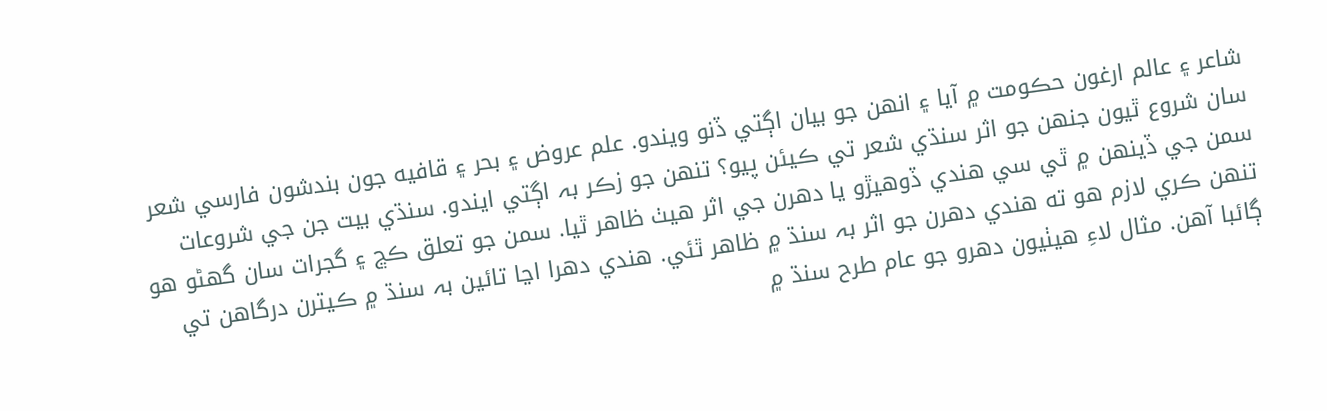شاعر ۽ عالم ارغون حڪومت ۾ آيا ۽ انهن جو بيان اڳتي ڏنو ويندو. علم عروض ۽ بحر ۽ قافيه جون بندشون فارسي شعر سان شروع ٿيون جنهن جو اثر سنڌي شعر تي ڪيئن پيو؟ تنهن جو زڪر بہ اڳتي ايندو. سنڌي بيت جن جي شروعات سمن جي ڏينهن ۾ ٿي سي هندي ڏوهيڙو يا دهرن جي اثر هيٺ ظاهر ٿيا. سمن جو تعلق ڪڇ ۽ گجرات سان گهڻو هو تنهن ڪري لازم هو ته هندي دهرن جو اثر بہ سنڌ ۾ ظاهر ٿئي. هندي دهرا اڃا تائين بہ سنڌ ۾ ڪيترن درگاهن تي ڳائبا آهن. مثال لاءِ هيٺيون دهرو جو عام طرح سنڌ ۾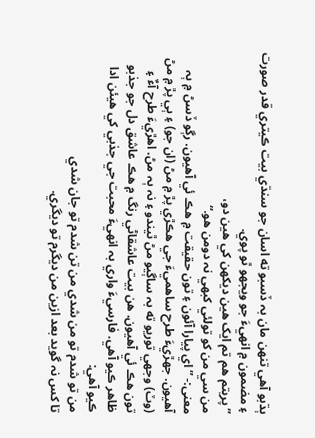ٻڌبو آهي تنهن مان بہ ڏسبو ته اسان جو سنڌي بيت ڪيتري قدر صورت ۽ مضمون ۾ انهيءَ جو ويجهو ٿو پوي.
”پريتم هم تم ايک هين ديکهن کي هين دو،
من سي من کو تولئي کبهي نہ دومن هو.“
معنى:- ”اي پيارا آئون ۽ تون حقيقت ۾ هڪ ئي آهيون. رڳو ڏسڻ ۾ ٻہ آهيون. جهڙيءَ طرح ساهميءَ جي هڪڙي پڙ ۾ مڻ (ان جو) ۽ ٻي پڙ ۾ مڻ (وٽ) وجهي توريو ته بہ ساڳيو مڻ ٿيندو ۽ نہ ٻہ مڻ. اهڙيءَ طرح آءٌ ۽ تون هڪ ئي آهيون. هن بيت عاشقاڻي رنگ ۾ هڪ عاشق دل جو جذبو ظاهر ڪيو آهي. فارسيءَ واري بہ انهيءَ محبت جي جذبي کي هيئن ادا ڪيو آهي:
من تو شدم تو من شدي من تن شدم تو جان شدي
تا کس نہ گويد بعد ازين من ديگرم تو ديگري.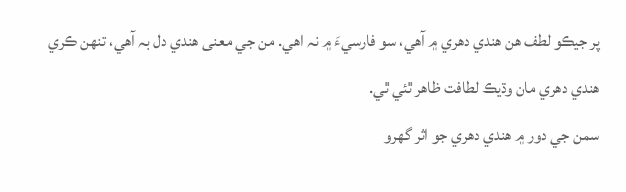پر جيڪو لطف هن هندي دهري ۾ آهي، سو فارسيءَ ۾ نہ اهي. من جي معنى هندي دل بہ آهي، تنهن ڪري هندي دهري مان وڌيڪ لطافت ظاهر ٿئي ٿي.
سمن جي دور ۾ هندي دهري جو اثر گهرو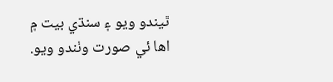ٿيندو ويو ۽ سنڌي بيت ۾ اها ئي صورت وٺندو ويو.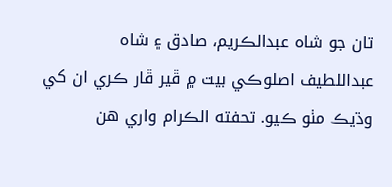تان جو شاه عبدالڪريم، صادق ۽ شاه عبداللطيف اصلوڪي بيت ۾ ڦير ڦار ڪري ان کي وڌيڪ مٺو ڪيو. تحفته الڪرام واري هن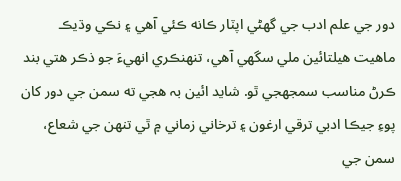دور جي علم ادب جي گهڻي اپٽار ڪانه ڪئي آهي ۽ نڪي وڌيڪ ماهيت هيلتائين ملي سگهي آهي، تنهنڪري انهيءَ جو ذڪر هتي بند ڪرڻ مناسب سمجهجي ٿو. شايد ائين بہ هجي ته سمن جي دور کان پوءِ جيڪا ادبي ترقي ارغون ۽ ترخاني زماني ۾ ٿي تنهن جي شعاع، سمن جي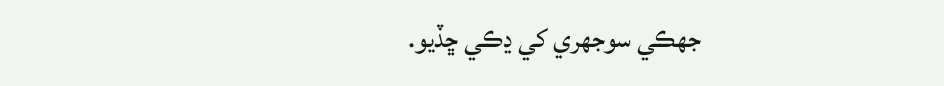جهڪي سوجهري کي ڍڪي ڇڏيو.